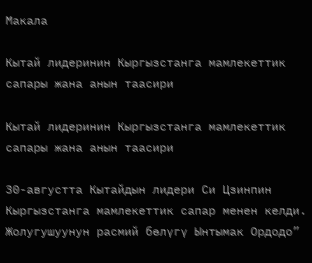Макала

Кытай лидеринин Кыргызстанга мамлекеттик сапары жана анын таасири

Кытай лидеринин Кыргызстанга мамлекеттик сапары жана анын таасири

30-августта Кытайдын лидери Си Цзинпин Кыргызстанга мамлекеттик сапар менен келди. Жолугушуунун расмий бөлүгү Ынтымак Ордодо”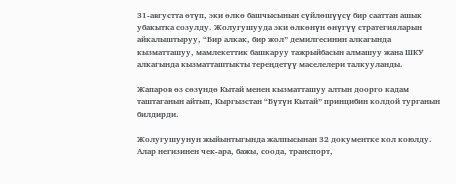31-августта өтүп, эки өлкө башчысынын сүйлөшүүсү бир сааттан ашык убакытка созулду. Жолугушууда эки өлкөнүн өнүгүү стратегияларын айкалыштыруу, “Бир алкак, бир жол” демилгесинин алкагында кызматташуу, мамлекеттик башкаруу тажрыйбасын алмашуу жана ШКУ алкагында кызматташтыкты тереңдетүү маселелери талкууланды.

Жапаров өз сөзүндө Кытай менен кызматташуу алтын доорго кадам таштаганын айтып, Кыргызстан “Бүтүн Кытай” принцибин колдой турганын билдирди.

Жолугушуунун жыйынтыгында жалпысынан 32 документке кол коюлду. Алар негизинен чек-ара, бажы, соода, транспорт,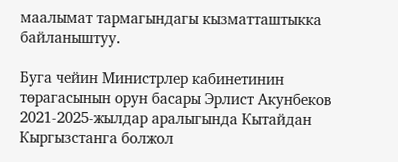маалымат тармагындагы кызматташтыкка байланыштуу.

Буга чейин Министрлер кабинетинин төрагасынын орун басары Эрлист Акунбеков 2021-2025-жылдар аралыгында Кытайдан Кыргызстанга болжол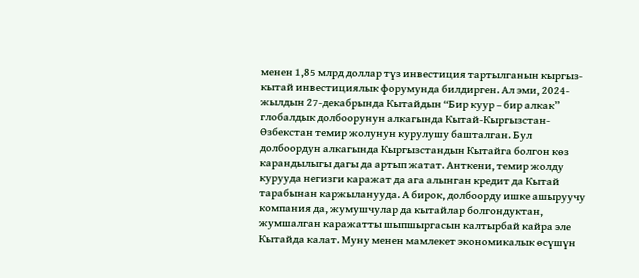менен 1,85 млрд доллар түз инвестиция тартылганын кыргыз-кытай инвестициялык форумунда билдирген. Ал эми, 2024-жылдын 27-декабрында Кытайдын “Бир куур – бир алкак” глобалдык долбоорунун алкагында Кытай-Кыргызстан-Өзбекстан темир жолунун курулушу башталган. Бул долбоордун алкагында Кыргызстандын Кытайга болгон көз карандылыгы дагы да артып жатат. Анткени, темир жолду курууда негизги каражат да ага алынган кредит да Кытай тарабынан каржыланууда. А бирок, долбоорду ишке ашыруучу компания да, жумушчулар да кытайлар болгондуктан, жумшалган каражатты шыпшыргасын калтырбай кайра эле Кытайда калат. Муну менен мамлекет экономикалык өсүшүн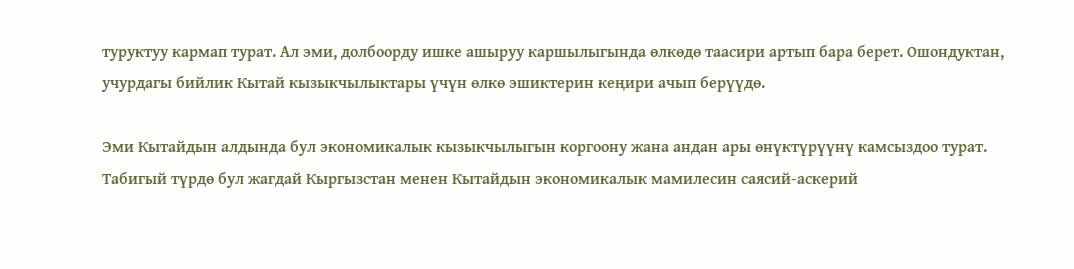туруктуу кармап турат. Ал эми, долбоорду ишке ашыруу каршылыгында өлкөдө таасири артып бара берет. Ошондуктан, учурдагы бийлик Кытай кызыкчылыктары үчүн өлкө эшиктерин кеңири ачып берүүдө.

Эми Кытайдын алдында бул экономикалык кызыкчылыгын коргоону жана андан ары өнүктүрүүнү камсыздоо турат. Табигый түрдө бул жагдай Кыргызстан менен Кытайдын экономикалык мамилесин саясий-аскерий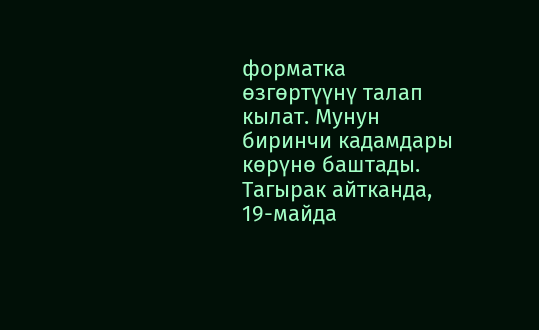форматка өзгөртүүнү талап кылат. Мунун биринчи кадамдары көрүнө баштады. Тагырак айтканда, 19-майда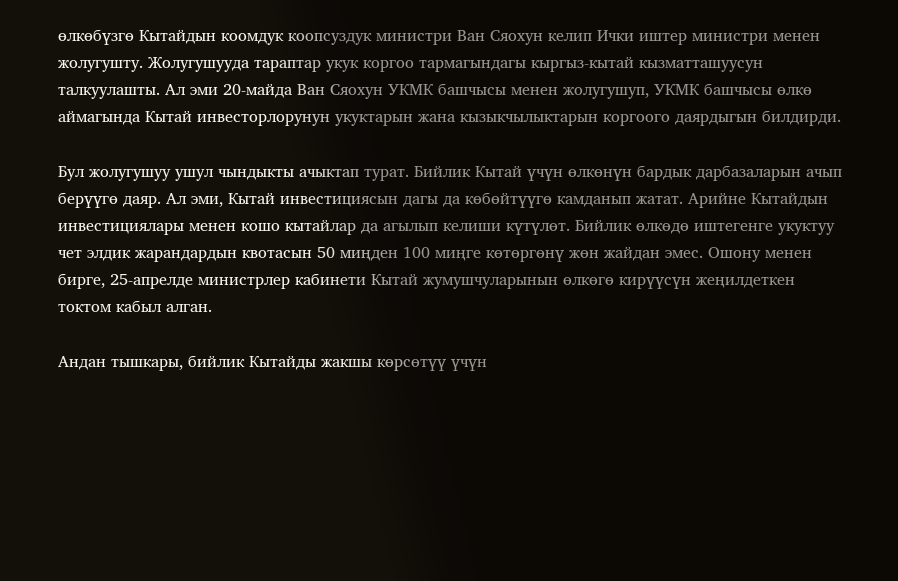өлкөбүзгө Кытайдын коомдук коопсуздук министри Ван Сяохун келип Ички иштер министри менен жолугушту. Жолугушууда тараптар укук коргоо тармагындагы кыргыз-кытай кызматташуусун талкуулашты. Ал эми 20-майда Ван Сяохун УКМК башчысы менен жолугушуп, УКМК башчысы өлкө аймагында Кытай инвесторлорунун укуктарын жана кызыкчылыктарын коргоого даярдыгын билдирди.

Бул жолугушуу ушул чындыкты ачыктап турат. Бийлик Кытай үчүн өлкөнүн бардык дарбазаларын ачып берүүгө даяр. Ал эми, Кытай инвестициясын дагы да көбөйтүүгө камданып жатат. Арийне Кытайдын инвестициялары менен кошо кытайлар да агылып келиши күтүлөт. Бийлик өлкөдө иштегенге укуктуу чет элдик жарандардын квотасын 50 миңден 100 миңге көтөргөнү жөн жайдан эмес. Ошону менен бирге, 25-апрелде министрлер кабинети Кытай жумушчуларынын өлкөгө кирүүсүн жеңилдеткен токтом кабыл алган.

Андан тышкары, бийлик Кытайды жакшы көрсөтүү үчүн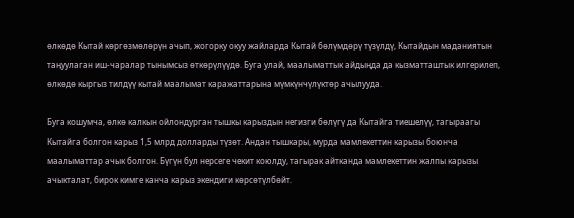өлкөдө Кытай көргөзмөлөрүн ачып, жогорку окуу жайларда Кытай бөлүмдөрү түзүлдү, Кытайдын маданиятын таңуулаган иш-чаралар тынымсыз өткөрүлүүдө. Буга улай, маалыматтык айдыңда да кызматташтык илгерилеп, өлкөдө кыргыз тилдүү кытай маалымат каражаттарына мүмкүнчүлүктөр ачылууда.

Буга кошумча, өлкө калкын ойлондурган тышкы карыздын негизги бөлүгү да Кытайга тиешелүү, тагыраагы Кытайга болгон карыз 1,5 млрд долларды түзөт. Андан тышкары, мурда мамлекеттин карызы боюнча маалыматтар ачык болгон. Бүгүн бул нерсеге чекит коюлду, тагырак айтканда мамлекеттин жалпы карызы ачыкталат, бирок кимге канча карыз экендиги көрсөтүлбөйт.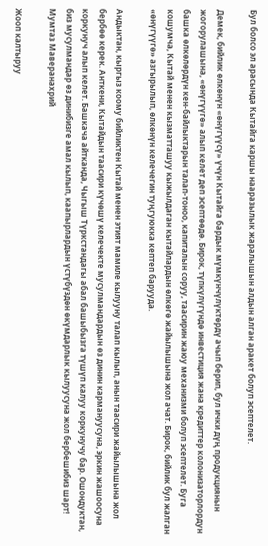Бул болсо эл арасында Кытайга каршы нааразылык жаралышын алдын алган аракет болуп эсептелет.

Демек, бийлик өлкөнүн «өнүгүүсү» үчүн Кытайга бардык мүмкүнчүлүктөрдү ачып берип, бул ички дүң продукциянын жогорулашына, «өнүгүүгө» алып келет деп эсептөөдө. Бирок, түпкүлүгүндө инвестиция жана кредиттер колонизаторлордун башка өлкөлөрдүн кен-байлыктарын талап-тоноо, капиталын соруу, таасирин жаюу механизми болуп эсептелет. Буга кошумча, Кытай менен кызматташуу кыжылдаган кытайлардын өлкөгө жайылышына жол ачат. Бирок, бийлик бул жалган «өнүгүүгө» азгырылып, өлкөнүн келечегин туңгуюкка кептеп барууда.

Андыктан, кыргыз коому бийликтен Кытай менен этият мамиле кылууну талап кылып, анын таасири жайылышына жол бербөө керек. Анткени, Кытайдын таасири күчөшү келечекте мусулмандардын өз динин кармануусуна, эркин жашоосуна коркунуч алып келет. Башкача айтканда, Чыгыш Түркстандагы абал башыбызга түшүп калуу коркунучу бар. Ошондуктан, биз мусулмандар өз динибизге амал кылып, каапырлардын үстүбүздөн өкүмдарлык кылуусуна жол бербешибиз шарт!
Мумтаз Маверанахрий

Жооп калтыруу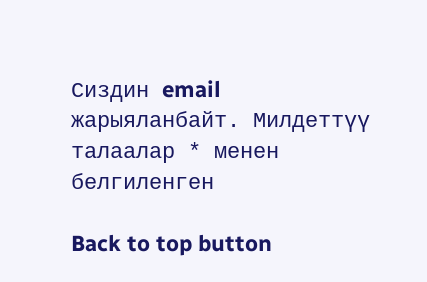Сиздин email жарыяланбайт. Милдеттүү талаалар * менен белгиленген

Back to top button